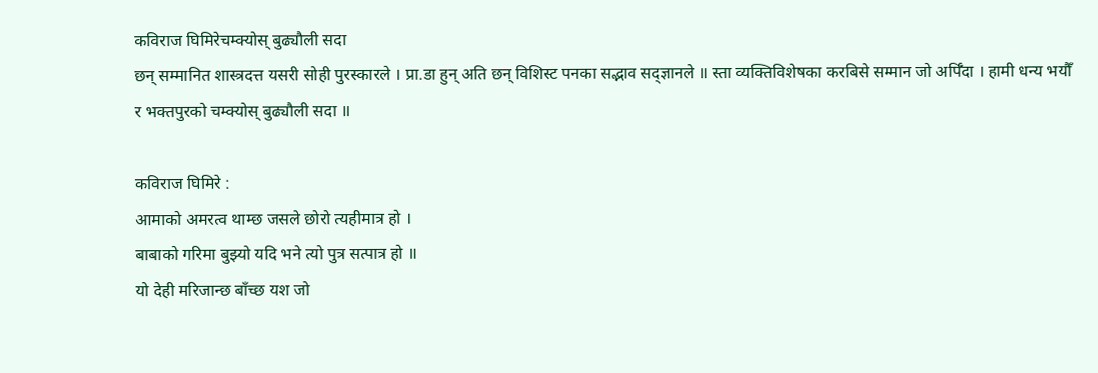कविराज घिमिरेचम्क्योस् बुढ्यौली सदा
छन् सम्मानित शास्त्रदत्त यसरी सोही पुरस्कारले । प्रा.डा हुन् अति छन् विशिस्ट पनका सद्भाव सद्ज्ञानले ॥ स्ता व्यक्तिविशेषका करबिसे सम्मान जो अर्पिँदा । हामी धन्य भयौँ र भक्तपुरको चम्क्योस् बुढ्यौली सदा ॥

कविराज घिमिरे :
आमाको अमरत्व थाम्छ जसले छोरो त्यहीमात्र हो ।
बाबाको गरिमा बुझ्यो यदि भने त्यो पुत्र सत्पात्र हो ॥
यो देही मरिजान्छ बाँच्छ यश जो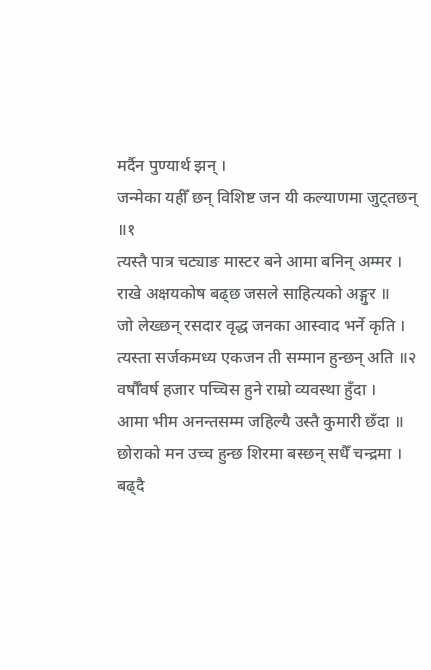मर्दैन पुण्यार्थ झन् ।
जन्मेका यहीँ छन् विशिष्ट जन यी कल्याणमा जुट्तछन् ॥१
त्यस्तै पात्र चट्याङ मास्टर बने आमा बनिन् अम्मर ।
राखे अक्षयकोष बढ्छ जसले साहित्यको अङ्गुर ॥
जो लेख्छन् रसदार वृद्ध जनका आस्वाद भर्ने कृति ।
त्यस्ता सर्जकमध्य एकजन ती सम्मान हुन्छन् अति ॥२
वर्षौँवर्ष हजार पच्चिस हुने राम्रो व्यवस्था हुँदा ।
आमा भीम अनन्तसम्म जहिल्यै उस्तै कुमारी छँदा ॥
छोराको मन उच्च हुन्छ शिरमा बस्छन् सधैँ चन्द्रमा ।
बढ्दै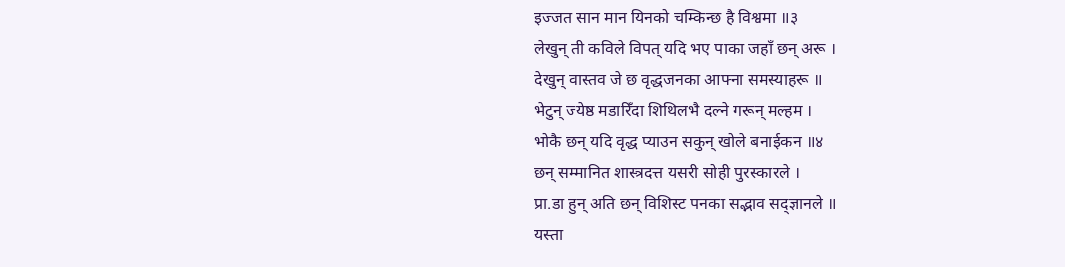इज्जत सान मान यिनको चम्किन्छ है विश्वमा ॥३
लेखुन् ती कविले विपत् यदि भए पाका जहाँ छन् अरू ।
देखुन् वास्तव जे छ वृद्धजनका आफ्ना समस्याहरू ॥
भेटुन् ज्येष्ठ मडारिँदा शिथिलभै दल्ने गरून् मल्हम ।
भोकै छन् यदि वृद्ध प्याउन सकुन् खोले बनाईकन ॥४
छन् सम्मानित शास्त्रदत्त यसरी सोही पुरस्कारले ।
प्रा.डा हुन् अति छन् विशिस्ट पनका सद्भाव सद्ज्ञानले ॥
यस्ता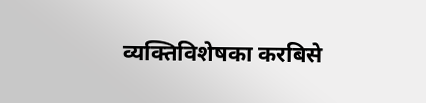व्यक्तिविशेषका करबिसे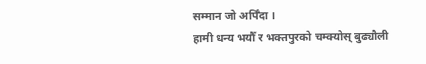सम्मान जो अर्पिँदा ।
हामी धन्य भयौँ र भक्तपुरको चम्क्योस् बुढ्यौली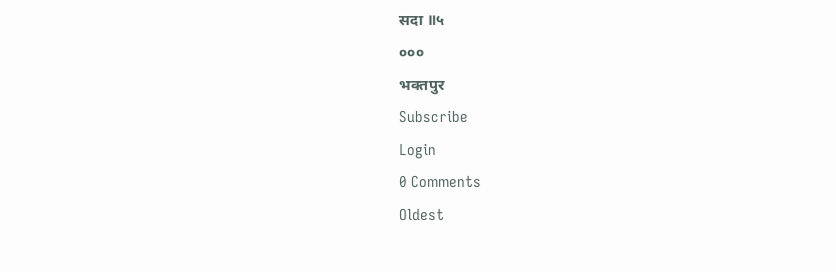सदा ॥५
०००
भक्तपुर
Subscribe
Login
0 Comments
Oldest